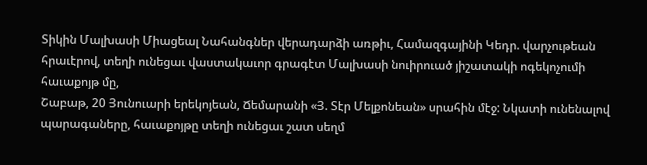Տիկին Մալխասի Միացեալ Նահանգներ վերադարձի առթիւ, Համազգայինի Կեդր. վարչութեան հրաւէրով, տեղի ունեցաւ վաստակաւոր գրագէտ Մալխասի նուիրուած յիշատակի ոգեկոչումի հաւաքոյթ մը,
Շաբաթ, 20 Յունուարի երեկոյեան, Ճեմարանի «Յ. Տէր Մելքոնեան» սրահին մէջ: Նկատի ունենալով պարագաները, հաւաքոյթը տեղի ունեցաւ շատ սեղմ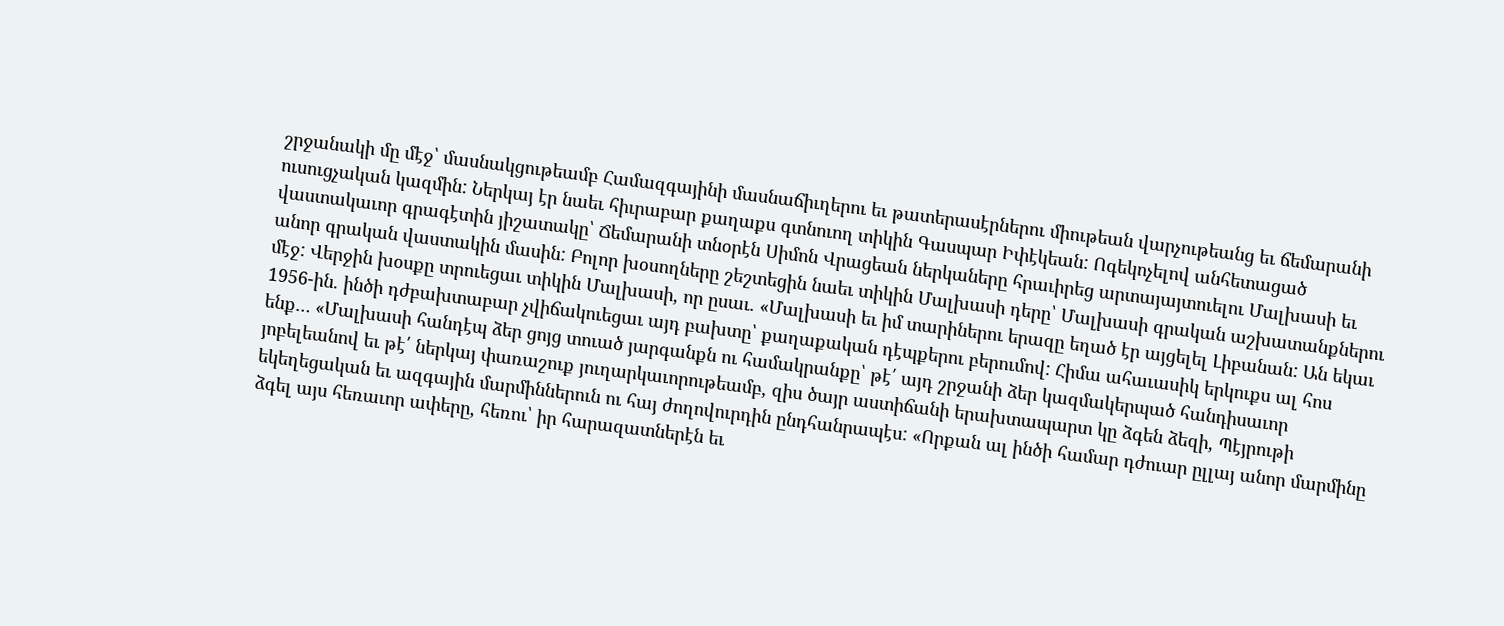շրջանակի մը մէջ՝ մասնակցութեամբ Համազգայինի մասնաճիւղերու եւ թատերասէրներու միութեան վարչութեանց եւ ճեմարանի ուսուցչական կազմին: Ներկայ էր նաեւ հիւրաբար քաղաքս գտնուող տիկին Գասպար Իփէկեան: Ոգեկոչելով անհետացած վաստակաւոր գրագէտին յիշատակը՝ Ճեմարանի տնօրէն Սիմոն Վրացեան ներկաները հրաւիրեց արտայայտուելու Մալխասի եւ անոր գրական վաստակին մասին: Բոլոր խօսողները շեշտեցին նաեւ տիկին Մալխասի դերը՝ Մալխասի գրական աշխատանքներու մէջ: Վերջին խօսքը տրուեցաւ տիկին Մալխասի, որ ըսաւ. «Մալխասի եւ իմ տարիներու երազը եղած էր այցելել Լիբանան: Ան եկաւ 1956-ին. ինծի դժբախտաբար չվիճակուեցաւ այդ բախտը՝ քաղաքական դէպքերու բերումով: Հիմա ահաւասիկ երկուքս ալ հոս ենք… «Մալխասի հանդէպ ձեր ցոյց տուած յարգանքն ու համակրանքը՝ թէ՛ այդ շրջանի ձեր կազմակերպած հանդիսաւոր յոբելեանով եւ թէ՛ ներկայ փառաշուք յուղարկաւորութեամբ, զիս ծայր աստիճանի երախտապարտ կը ձգեն ձեզի, Պէյրութի եկեղեցական եւ ազգային մարմիններուն ու հայ ժողովուրդին ընդհանրապէս: «Որքան ալ ինծի համար դժուար ըլլայ անոր մարմինը ձգել այս հեռաւոր ափերը, հեռու՝ իր հարազատներէն եւ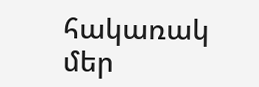հակառակ մեր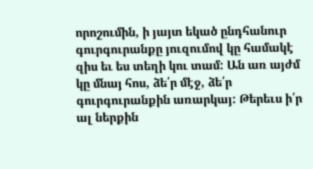որոշումին, ի յայտ եկած ընդհանուր գուրգուրանքը յուզումով կը համակէ զիս եւ ես տեղի կու տամ: Ան առ այժմ կը մնայ հոս, ձե՛ր մէջ, ձե՛ր գուրգուրանքին առարկայ: Թերեւս ի՛ր ալ ներքին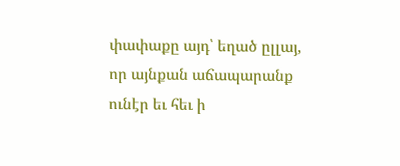փափաքը այդ՝ եղած ըլլայ, որ այնքան աճապարանք ունէր եւ հեւ ի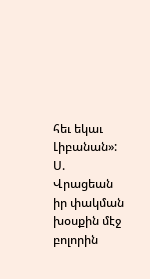հեւ եկաւ Լիբանան»: Ս. Վրացեան իր փակման խօսքին մէջ բոլորին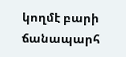կողմէ բարի ճանապարհ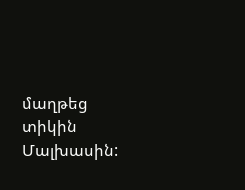մաղթեց տիկին Մալխասին: